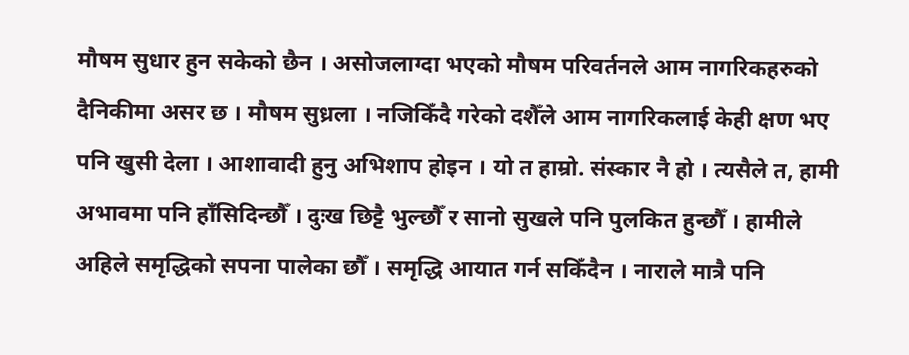मौषम सुधार हुन सकेको छैन । असोजलाग्दा भएको मौषम परिवर्तनले आम नागरिकहरुको दैनिकीमा असर छ । मौषम सुध्रला । नजिकिँदै गरेको दशैँले आम नागरिकलाई केही क्षण भए पनि खुसी देला । आशावादी हुनु अभिशाप होइन । यो त हाम्रो. संस्कार नै हो । त्यसैले त, हामी अभावमा पनि हाँसिदिन्छौँ । दुःख छिट्टै भुल्छौँ र सानो सुखले पनि पुलकित हुन्छौँ । हामीले अहिले समृद्धिको सपना पालेका छौँ । समृद्धि आयात गर्न सकिँदैन । नाराले मात्रै पनि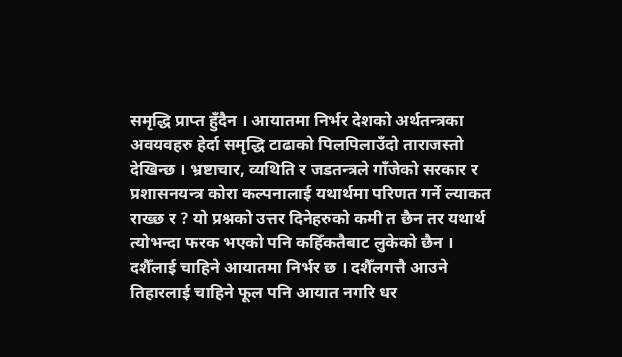समृद्धि प्राप्त हुँदैन । आयातमा निर्भर देशको अर्थतन्त्रका अवयवहरु हेर्दा समृद्धि टाढाको पिलपिलाउँदो ताराजस्तो देखिन्छ । भ्रष्टाचार, व्यथिति र जडतन्त्रले गाँजेको सरकार र प्रशासनयन्त्र कोरा कल्पनालाई यथार्थमा परिणत गर्ने ल्याकत राख्छ र ? यो प्रश्नको उत्तर दिनेहरुको कमी त छैन तर यथार्थ त्योभन्दा फरक भएको पनि कहिँकतैबाट लुकेको छैन । दशैँलाई चाहिने आयातमा निर्भर छ । दशैँलगत्तै आउने तिहारलाई चाहिने फूल पनि आयात नगरि धर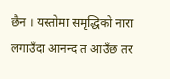छैन । यस्तोमा समृद्धिको नारा लगाउँदा आनन्द त आउँछ तर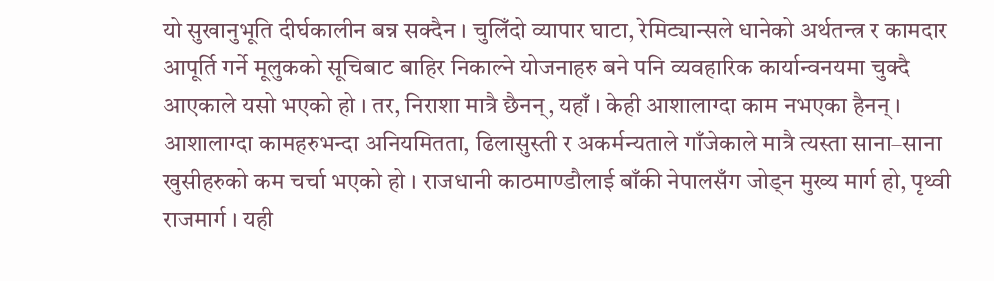यो सुखानुभूति दीर्घकालीन बन्न सक्दैन । चुलिँदो व्यापार घाटा, रेमिट्यान्सले धानेको अर्थतन्त्र र कामदार आपूर्ति गर्ने मूलुकको सूचिबाट बाहिर निकाल्ने योजनाहरु बने पनि व्यवहारिक कार्यान्वनयमा चुक्दै आएकाले यसो भएको हो । तर, निराशा मात्रै छैनन्, यहाँ । केही आशालाग्दा काम नभएका हैनन् । आशालाग्दा कामहरुभन्दा अनियमितता, ढिलासुस्ती र अकर्मन्यताले गाँजेकाले मात्रै त्यस्ता साना–साना खुसीहरुको कम चर्चा भएको हो । राजधानी काठमाण्डौलाई बाँकी नेपालसँग जोड्न मुख्य मार्ग हो, पृथ्वी राजमार्ग । यही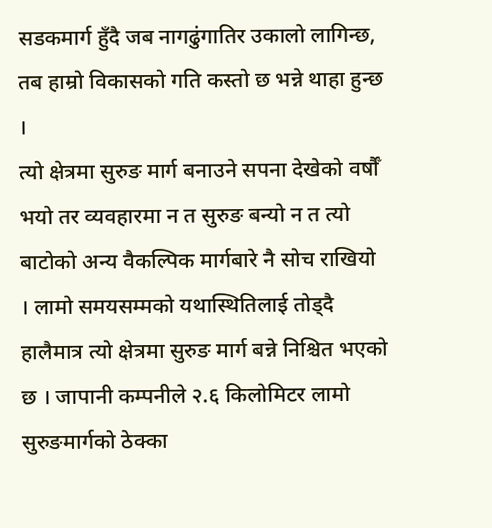सडकमार्ग हुँदै जब नागढुंगातिर उकालो लागिन्छ, तब हाम्रो विकासको गति कस्तो छ भन्ने थाहा हुन्छ ।
त्यो क्षेत्रमा सुरुङ मार्ग बनाउने सपना देखेको वर्षौँ भयो तर व्यवहारमा न त सुरुङ बन्यो न त त्यो बाटोको अन्य वैकल्पिक मार्गबारे नै सोच राखियो । लामो समयसम्मको यथास्थितिलाई तोड्दै हालैमात्र त्यो क्षेत्रमा सुरुङ मार्ग बन्ने निश्चित भएको छ । जापानी कम्पनीले २.६ किलोमिटर लामो सुरुङमार्गको ठेक्का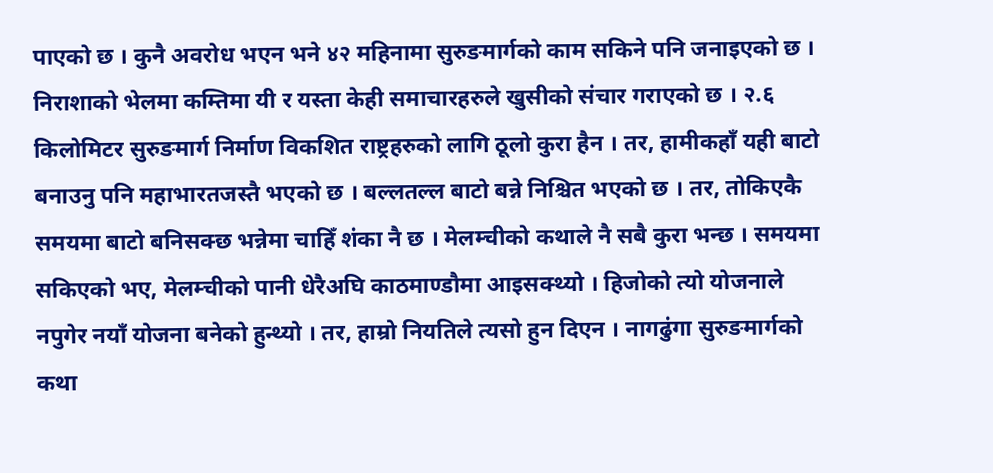पाएको छ । कुनै अवरोध भएन भने ४२ महिनामा सुरुङमार्गको काम सकिने पनि जनाइएको छ । निराशाको भेलमा कम्तिमा यी र यस्ता केही समाचारहरुले खुसीको संचार गराएको छ । २.६ किलोमिटर सुरुङमार्ग निर्माण विकशित राष्ट्रहरुको लागि ठूलो कुरा हैन । तर, हामीकहाँ यही बाटो बनाउनु पनि महाभारतजस्तै भएको छ । बल्लतल्ल बाटो बन्ने निश्चित भएको छ । तर, तोकिएकै समयमा बाटो बनिसक्छ भन्नेमा चाहिँ शंका नै छ । मेलम्चीको कथाले नै सबै कुरा भन्छ । समयमा सकिएको भए, मेलम्चीको पानी धेरैअघि काठमाण्डौमा आइसक्थ्यो । हिजोको त्यो योजनाले नपुगेर नयाँ योजना बनेको हुन्थ्यो । तर, हाम्रो नियतिले त्यसो हुन दिएन । नागढुंगा सुरुङमार्गको कथा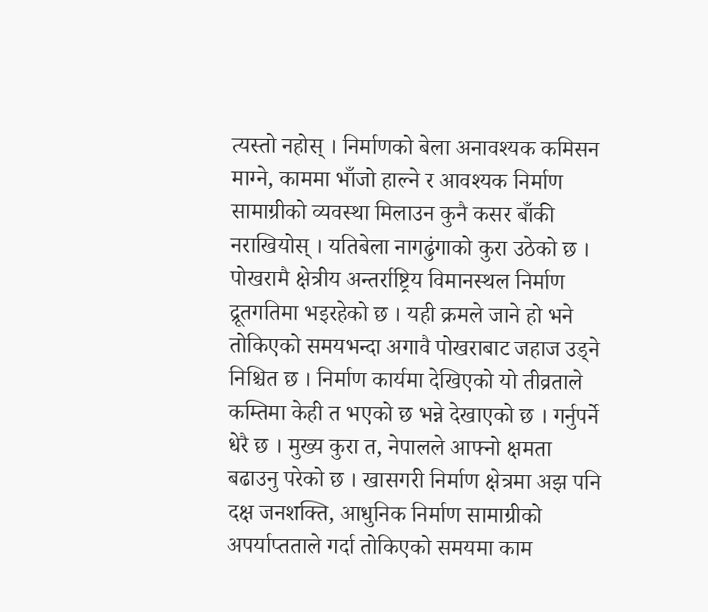त्यस्तो नहोस् । निर्माणको बेला अनावश्यक कमिसन माग्ने, काममा भाँजो हाल्ने र आवश्यक निर्माण सामाग्रीको व्यवस्था मिलाउन कुनै कसर बाँकी नराखियोस् । यतिबेला नागढुंगाको कुरा उठेको छ । पोखरामै क्षेत्रीय अन्तर्राष्ट्रिय विमानस्थल निर्माण द्रूतगतिमा भइरहेको छ । यही क्रमले जाने हो भने तोकिएको समयभन्दा अगावै पोखराबाट जहाज उड्ने निश्चित छ । निर्माण कार्यमा देखिएको यो तीव्रताले कम्तिमा केही त भएको छ भन्ने देखाएको छ । गर्नुपर्ने धेरै छ । मुख्य कुरा त, नेपालले आफ्नो क्षमता बढाउनु परेको छ । खासगरी निर्माण क्षेत्रमा अझ पनि दक्ष जनशक्ति, आधुनिक निर्माण सामाग्रीको अपर्याप्तताले गर्दा तोकिएको समयमा काम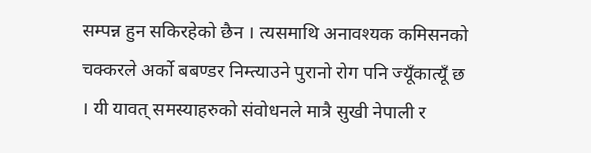सम्पन्न हुन सकिरहेको छैन । त्यसमाथि अनावश्यक कमिसनको चक्करले अर्को बबण्डर निम्त्याउने पुरानो रोग पनि ज्यूँकात्यूँ छ । यी यावत् समस्याहरुको संवोधनले मात्रै सुखी नेपाली र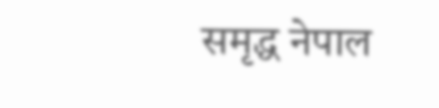समृद्ध नेपाल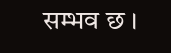सम्भव छ ।